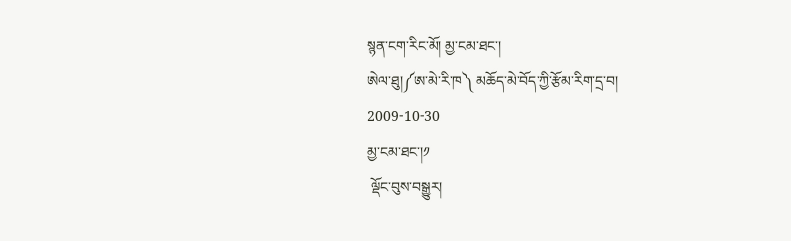སྙན་ངག་རིང་མོ། མྱ་ངམ་ཐང་།
ཨེལ་ཐུ།༼ཨ་མེ་རི་ཁ༽ མཆོད་མེ་བོད་ཀྱི་རྩོམ་རིག་དྲ་བ། 2009-10-30
མྱ་ངམ་ཐང་།༡
 ལྡོང་བུས་བསྒྱུར།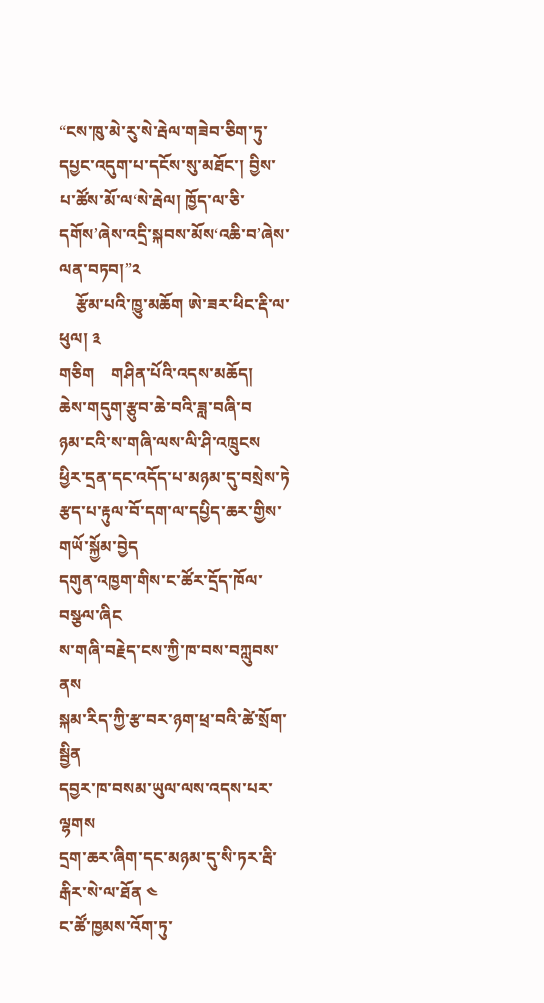“ངས་ཁུ་མེ་རུ་སེ་རྦེལ་གཟེབ་ཅིག་ཏུ་དཔྱང་འདུག་པ་དངོས་སུ་མཐོང་། བྱིས་པ་ཚོས་མོ་ལ‘སེ་རྦེལ། ཁྱོད་ལ་ཅི་དགོས’ཞེས་འདྲི་སྐབས་མོས‘འཆི་བ’ཞེས་ལན་བཏབ།”༢
    རྩོམ་པའི་ཁྱུ་མཆོག ཨེ་ཟར་ཕིང་རྡི་ལ་ཕུལ། ༣
གཅིག    གཤིན་པོའི་འདས་མཆོད།
ཆེས་གདུག་རྩུབ་ཆེ་བའི་ཟླ་བཞི་བ
ཉམ་ངའི་ས་གཞི་ལས་ལི་ཤི་འཁྲུངས
ཕྱིར་དྲན་དང་འདོད་པ་མཉམ་དུ་བསྲེས་ཏེ
རྩད་པ་རྟུལ་བོ་དག་ལ་དཔྱིད་ཆར་གྱིས་གཡོ་སྐྱོམ་བྱེད
དགུན་འཁྱག་གིས་ང་ཚོར་དྲོད་ཁོལ་བསྩལ་ཞིང
ས་གཞི་བརྗེད་ངས་ཀྱི་ཁ་བས་བཀླུབས་ནས
སྐམ་རིད་ཀྱི་རྩ་བར་ཉག་ཕྲ་བའི་ཚེ་སྲོག་སྦྱིན
དབྱར་ཁ་བསམ་ཡུལ་ལས་འདས་པར་ལྷགས
དྲག་ཆར་ཞིག་དང་མཉམ་དུ་སི་ཏར་རྦི་རྒིར་སེ་ལ་ཐོན ༤
ང་ཚོ་ཁྱམས་འོག་ཏུ་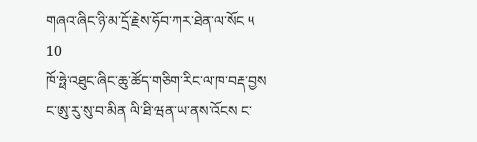གཞའ་ཞིང་ཉི་མ་དྲོ་རྗེས་ཧོབ་ཀར་ཐེན་ལ་སོང ༥                              10
ཁོ་ཧྥེ་འཐུང་ཞིང་ཆུ་ཚོད་གཅིག་རིང་ལ་ཁ་བརྡ་བྱས
ང་ཨུ་རུ་སུ་བ་མིན ལི་ཐི་ཝན་ཡ་ནས་འོངས ང་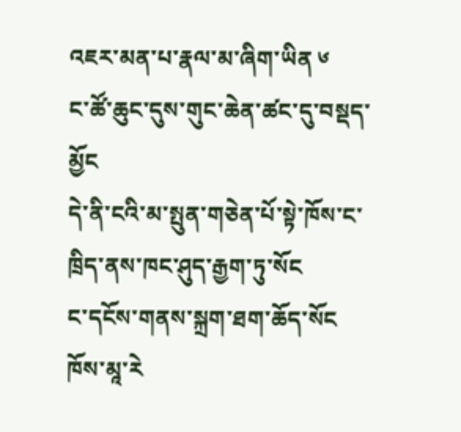འཇར་མན་པ་རྣལ་མ་ཞིག་ཡིན ༦
ང་ཚོ་ཆུང་དུས་གུང་ཆེན་ཚང་དུ་བསྡད་མྱོང
དེ་ནི་ངའི་མ་སྤུན་གཅེན་པོ་སྟེ་ཁོས་ང་ཁྲིད་ནས་ཁང་ཤུད་རྒྱག་ཏུ་སོང
ང་དངོས་གནས་སྐྲག་ཐག་ཆོད་སོང   ཁོས་མཱ་རེ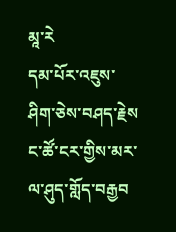མཱ་རེ
དམ་པོར་འཇུས་ཤིག་ཅེས་བཤད་རྗེས   ང་ཚོ་ངར་གྱིས་མར་ལ་ཤུད་གློད་བརྒྱབ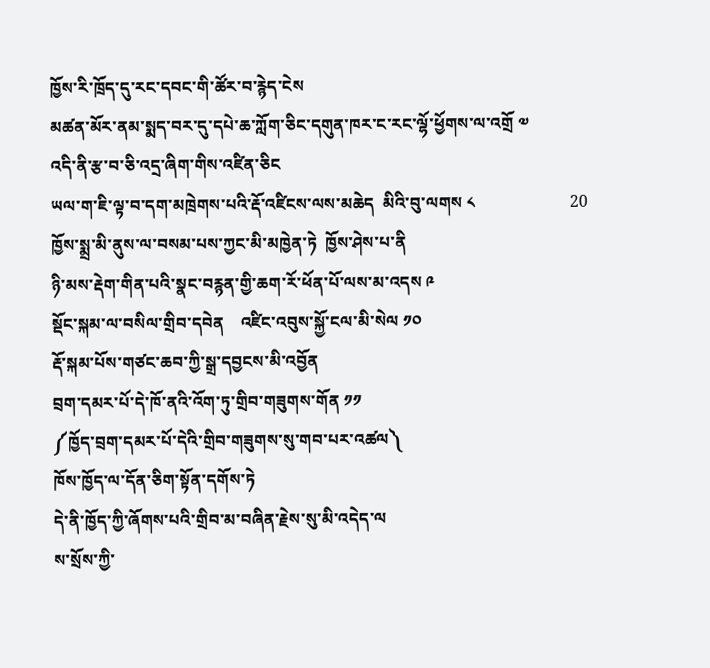ཁྱོས་རི་ཁྲོད་དུ་རང་དབང་གི་ཚོར་བ་རྙེད་ངེས
མཚན་མོར་ནམ་སྨད་བར་དུ་དཔེ་ཆ་ཀློག་ཅིང་དགུན་ཁར་ང་རང་ལྷོ་ཕྱོགས་ལ་འགྲོ ༧
འདི་ནི་རྩ་བ་ཅི་འདྲ་ཞིག་གིས་འཛིན་ཅིང
ཡལ་ག་ཇི་ལྟ་བ་དག་མཁྲེགས་པའི་རྡོ་འཛིངས་ལས་མཆེད  མིའི་བུ་ལགས ༨                       20
ཁྱོས་སྨྲ་མི་ནུས་ལ་བསམ་པས་ཀྱང་མི་མཁྱེན་ཏེ  ཁྱོས་ཤེས་པ་ནི
ཉི་མས་རྡེག་གིན་པའི་སྣང་བརྙན་གྱི་ཆག་རོ་ཕོན་པོ་ལས་མ་འདས ༩
སྡོང་སྐམ་ལ་བསིལ་གྲིབ་དབེན    འཛིང་འབུས་སྐྱོ་ངལ་མི་སེལ ༡༠
རྡོ་སྐམ་པོས་གཙང་ཆབ་ཀྱི་སྒྲ་དབྱངས་མི་འབྱོན
བྲག་དམར་པོ་དེ་ཁོ་ནའི་འོག་ཏུ་གྲིབ་གཟུགས་གོན ༡༡
༼ཁྱོད་བྲག་དམར་པོ་དེའི་གྲིབ་གཟུགས་སུ་གབ་པར་འཚལ༽
ཁོས་ཁྱོད་ལ་དོན་ཅིག་སྟོན་དགོས་ཏེ
དེ་ནི་ཁྱོད་ཀྱི་ཞོགས་པའི་གྲིབ་མ་བཞིན་རྗེས་སུ་མི་འདེད་ལ
ས་སྲོས་ཀྱི་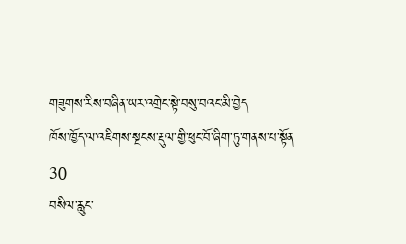གཟུགས་རིས་བཞིན་ཡར་འགྲེང་སྟེ་བསུ་བའང་མི་བྱེད
ཁོས་ཁྱོད་ལ་འཇིགས་སྔངས་རྡུལ་གྱི་ཕུང་བོ་ཞིག་ཏུ་གནས་པ་སྟོན                                      30
བསིལ་རླུང་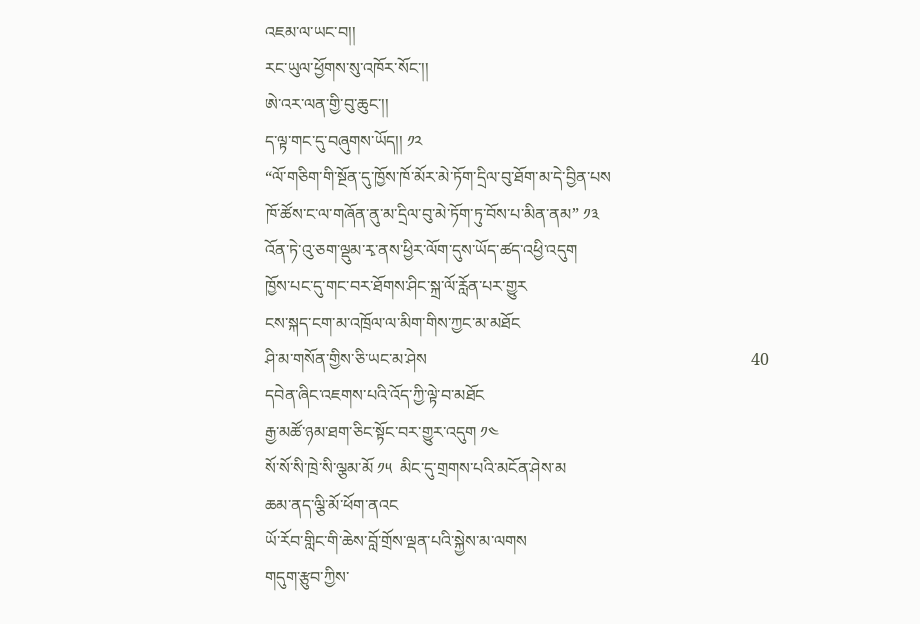འཇམ་ལ་ཡང་བ།།
རང་ཡུལ་ཕྱོགས་སུ་འཁོར་སོང་།།
ཨེ་འར་ལན་གྱི་བུ་ཆུང་།།
ད་ལྟ་གང་དུ་བཞུགས་ཡོད།། ༡༢
“ལོ་གཅིག་གི་སྔོན་དུ་ཁྱོས་ཁོ་མོར་མེ་ཏོག་དྲིལ་བུ་ཐོག་མ་དེ་བྱིན་པས
ཁོ་ཚོས་ང་ལ་གཞོན་ནུ་མ་དྲིལ་བུ་མེ་ཏོག་ཏུ་བོས་པ་མིན་ནམ” ༡༣
འོན་ཏེ་འུ་ཅག་ལྡུམ་རྭ་ནས་ཕྱིར་ལོག་དུས་ཡོད་ཚད་འཕྱི་འདུག
ཁྱོས་པང་དུ་གང་བར་ཐོགས་ཤིང་སྐྲ་ལོ་རློན་པར་གྱུར
ངས་སྐད་ངག་མ་འཁྲོལ་ལ་མིག་གིས་ཀྱང་མ་མཐོང
ཤི་མ་གསོན་གྱིས་ཅི་ཡང་མ་ཤེས                                                                              40
དབེན་ཞིང་འཇགས་པའི་འོད་ཀྱི་ལྟེ་བ་མཐོང
རྒྱ་མཚོ་ཉམ་ཐག་ཅིང་སྟོང་བར་གྱུར་འདུག ༡༤
སོ་སོ་སི་ཁྲེ་སི་ལྕམ་མོ ༡༥  མིང་དུ་གྲགས་པའི་མངོན་ཤེས་མ
ཆམ་ནད་ལྕི་མོ་ཕོག་ནའང
ཡོ་རོབ་གླིང་གི་ཆེས་བློ་གྲོས་ལྡན་པའི་སྐྱེས་མ་ལགས
གདུག་རྩུབ་ཀྱིས་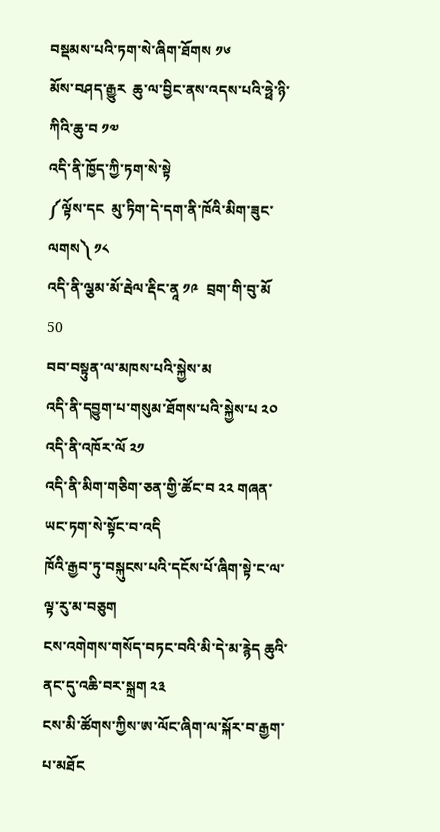བསྡམས་པའི་ཏག་སེ་ཞིག་ཐོགས ༡༦
མོས་བཤད་རྒྱུར  ཆུ་ལ་བྱིང་ནས་འདས་པའི་ཧྥེ་ཉི་ཀིའི་ཆུ་བ ༡༧
འདི་ནི་ཁྱོད་ཀྱི་ཏག་སེ་སྟེ
༼ལྟོས་དང  མུ་ཏིག་དེ་དག་ནི་ཁོའི་མིག་ཟུང་ལགས༽ ༡༨
འདི་ནི་ལྕམ་མོ་རྦེལ་རྡིང་ནཱ ༡༩  བྲག་གི་བུ་མོ                                                            50
བབ་བསྟུན་ལ་མཁས་པའི་སྐྱེས་མ
འདི་ནི་དབྱུག་པ་གསུམ་ཐོགས་པའི་སྐྱེས་པ ༢༠  འདི་ནི་འཁོར་ལོ ༢༡
འདི་ནི་མིག་གཅིག་ཅན་གྱི་ཚོང་བ ༢༢ གཞན་ཡང་ཏག་སེ་སྟོང་བ་འདི
ཁོའི་རྒྱབ་ཏུ་བསྐུངས་པའི་དངོས་པོ་ཞིག་སྟེ་ང་ལ་ལྟ་རུ་མ་བཅུག
ངས་འགེགས་གསོད་བཏང་བའི་མི་དེ་མ་རྙེད ཆུའི་ནང་དུ་འཆི་བར་སྐྲག ༢༣
ངས་མི་ཚོགས་ཀྱིས་ཨ་ལོང་ཞིག་ལ་སྐོར་བ་རྒྱག་པ་མཐོང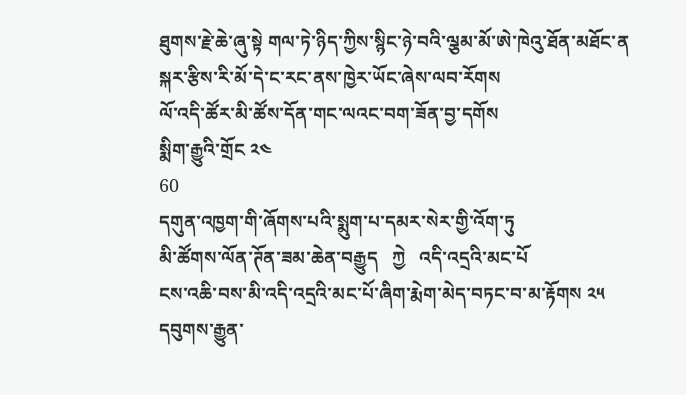ཐུགས་རྗེ་ཆེ་ཞུ་སྟེ གལ་ཏེ་ཉིད་ཀྱིས་སྙིང་ཉེ་བའི་ལྕམ་མོ་ཨེ་ཁེའུ་ཐོན་མཐོང་ན
སྐར་རྩིས་རི་མོ་དེ་ང་རང་ནས་ཁྱེར་ཡོང་ཞེས་ལབ་རོགས
ལོ་འདི་ཚོར་མི་ཚོས་དོན་གང་ལའང་བག་ཟོན་བྱ་དགོས
སྨིག་རྒྱུའི་གྲོང ༢༤                                                                                               60
དགུན་འཁྱག་གི་ཞོགས་པའི་སྨུག་པ་དམར་སེར་གྱི་འོག་ཏུ
མི་ཚོགས་ལོན་ཊོན་ཟམ་ཆེན་བརྒྱུད   ཀྱེ   འདི་འདྲའི་མང་པོ
ངས་འཆི་བས་མི་འདི་འདྲའི་མང་པོ་ཞིག་རྨེག་མེད་བཏང་བ་མ་རྟོགས ༢༥
དབུགས་རྒྱུན་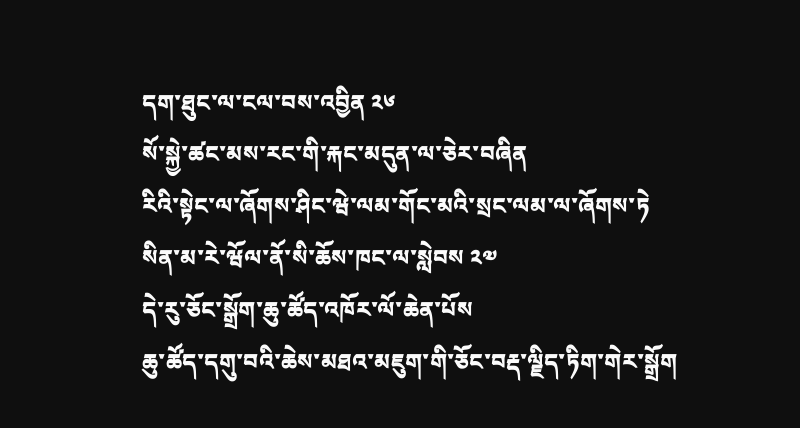དག་ཐུང་ལ་ངལ་བས་འབྱིན ༢༦
སོ་སྐྱེ་ཚང་མས་རང་གི་རྐང་མདུན་ལ་ཅེར་བཞིན
རིའི་སྟེང་ལ་ཞོགས་ཤིང་ཝེ་ལམ་གོང་མའི་སྲང་ལམ་ལ་ཞོགས་ཏེ
སིན་མ་རེ་ཝོལ་ནོ་སི་ཆོས་ཁང་ལ་སླེབས ༢༧
དེ་རུ་ཅོང་སྒྲོག་ཆུ་ཚོད་འཁོར་ལོ་ཆེན་པོས
ཆུ་ཚོད་དགུ་བའི་ཆེས་མཐའ་མཇུག་གི་ཅོང་བརྡ་ལྗིད་ཏིག་གེར་སྒྲོག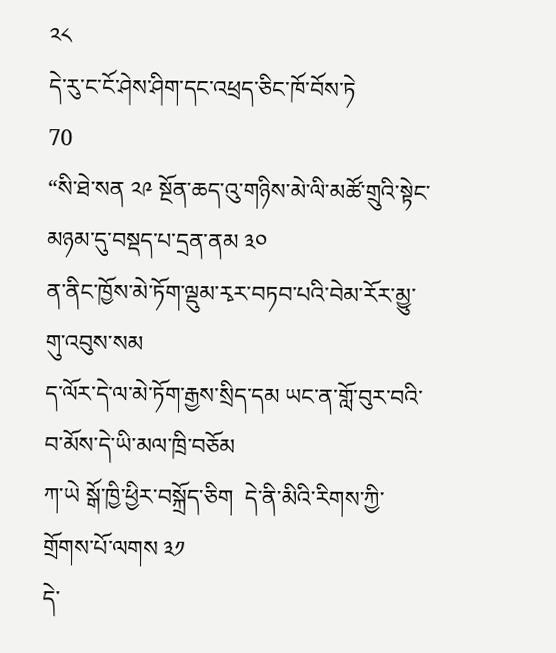༢༨
དེ་རུ་ང་ངོ་ཤེས་ཤིག་དང་འཕྲད་ཅིང་ཁོ་བོས་ཏེ                                                           70
“སི་ཐེ་སན ༢༩ སྔོན་ཆད་འུ་གཉིས་མེ་ལི་མཚོ་གྲུའི་སྟེང་མཉམ་དུ་བསྡད་པ་དྲན་ནམ ༣༠
ན་ནིང་ཁྱོས་མེ་ཏོག་ལྡུམ་རྭར་བཏབ་པའི་བེམ་རོར་མྱུ་གུ་འབུས་སམ
ད་ལོར་དེ་ལ་མེ་ཏོག་རྒྱས་སྲིད་དམ ཡང་ན་གློ་བུར་བའི་བ་མོས་དེ་ཡི་མལ་ཁྲི་བཅོམ
ཀ་ཡེ སྒོ་ཁྱི་ཕྱིར་བསྐྲོད་ཅིག  དེ་ནི་མིའི་རིགས་ཀྱི་གྲོགས་པོ་ལགས ༣༡
དེ་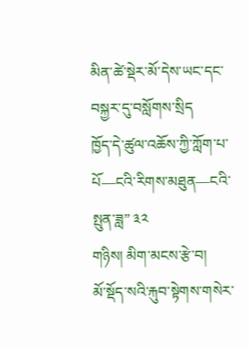མིན་ཚེ་སྡེར་མོ་དེས་ཡང་དང་བསྐྱར་དུ་བསློགས་སྲིད
ཁྱོད་དེ་ཚུལ་འཆོས་ཀྱི་ཀློག་པ་པོ—ངའི་རིགས་མཐུན—ངའི་སྤུན་ཟླ” ༣༢
གཉིས། མིག་མངས་རྩེ་བ།
མོ་སྡོད་སའི་རྐུབ་སྟེགས་གསེར་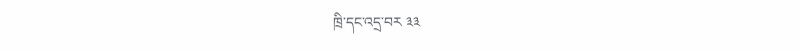ཁྲི་དང་འདྲ་བར ༣༣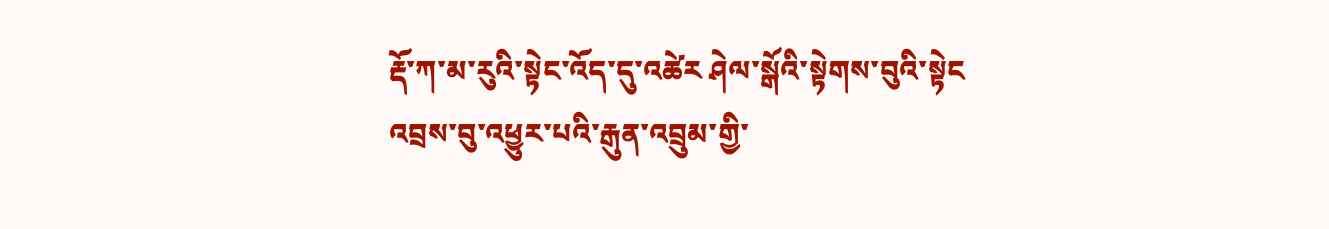རྡོ་ཀ་མ་རུའི་སྟེང་འོད་དུ་འཚེར ཤེལ་སྒོའི་སྟེགས་བུའི་སྟེང
འབྲས་བུ་འཕྱུར་པའི་རྒུན་འབྲུམ་གྱི་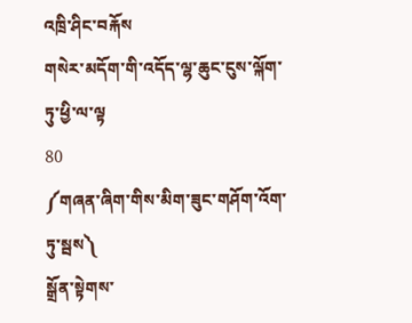འཁྲི་ཤིང་བརྐོས
གསེར་མདོག་གི་འདོད་ལྷ་ཆུང་ངུས་ལྐོག་ཏུ་ཕྱི་ལ་ལྟ                                                      80
༼གཞན་ཞིག་གིས་མིག་ཟུང་གཤོག་འོག་ཏུ་སྦས༽
སྒྲོན་སྟེགས་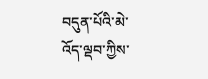བདུན་པོའི་མེ་འོད་ལྡབ་ཀྱིས་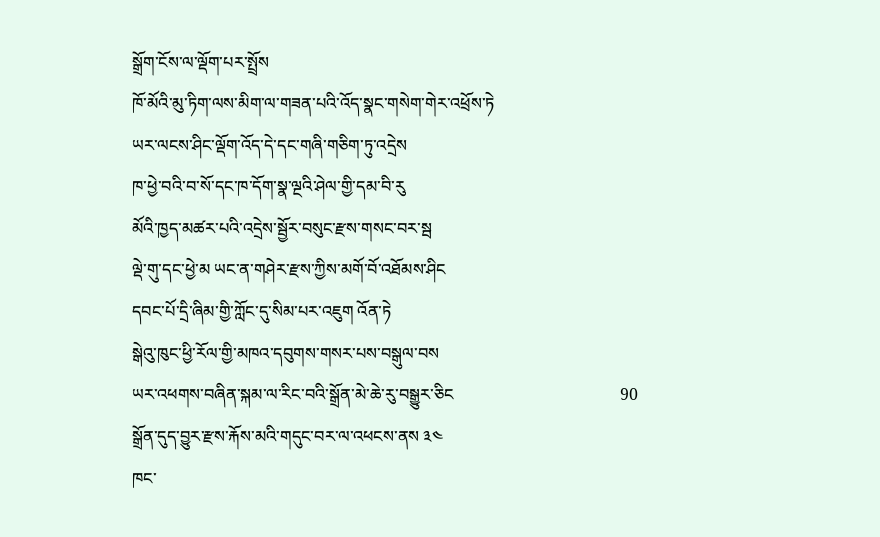སྒྲོག་ངོས་ལ་ལྡོག་པར་སྤྲོས
ཁོ་མོའི་མུ་ཏིག་ལས་མིག་ལ་གཟན་པའི་འོད་སྣང་གསེག་གེར་འཕྲོས་ཏེ
ཡར་ལངས་ཤིང་ལྡོག་འོད་དེ་དང་གཞི་གཅིག་ཏུ་འདྲེས
ཁ་ཕྱེ་བའི་བ་སོ་དང་ཁ་དོག་སྣ་ལྔའི་ཤེལ་གྱི་དམ་བི་རུ
མོའི་ཁྱད་མཚར་པའི་འདྲེས་སྦྱོར་བསུང་རྫས་གསང་བར་སྦ
ལྡེ་གུ་དང་ཕྱེ་མ ཡང་ན་གཤེར་རྫས་ཀྱིས་མགོ་བོ་འཐོམས་ཤིང
དབང་པོ་དྲི་ཞིམ་གྱི་ཀློང་དུ་སིམ་པར་འཇུག འོན་ཏེ
སྒེའུ་ཁུང་ཕྱི་རོལ་གྱི་མཁའ་དབུགས་གསར་པས་བསྒུལ་བས
ཡར་འཕགས་བཞིན་སྐམ་ལ་རིང་བའི་སྒྲོན་མེ་ཆེ་རུ་བསྒྱུར་ཅིང                                        90
སྒྲོན་དུད་བྱུར་རྫས་རྐོས་མའི་གདུང་བར་ལ་འཕངས་ནས ༣༤
ཁང་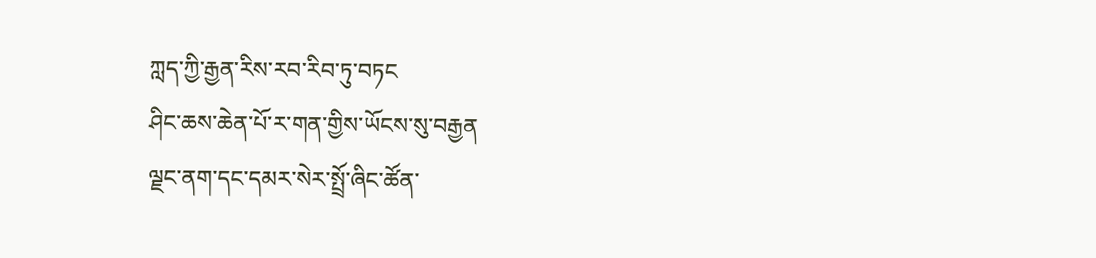ཀླད་ཀྱི་རྒྱན་རིས་རབ་རིབ་ཏུ་བཏང
ཤིང་ཆས་ཆེན་པོ་ར་གན་གྱིས་ཡོངས་སུ་བརྒྱན
ལྗང་ནག་དང་དམར་སེར་སྤྲོ་ཞིང་ཚོན་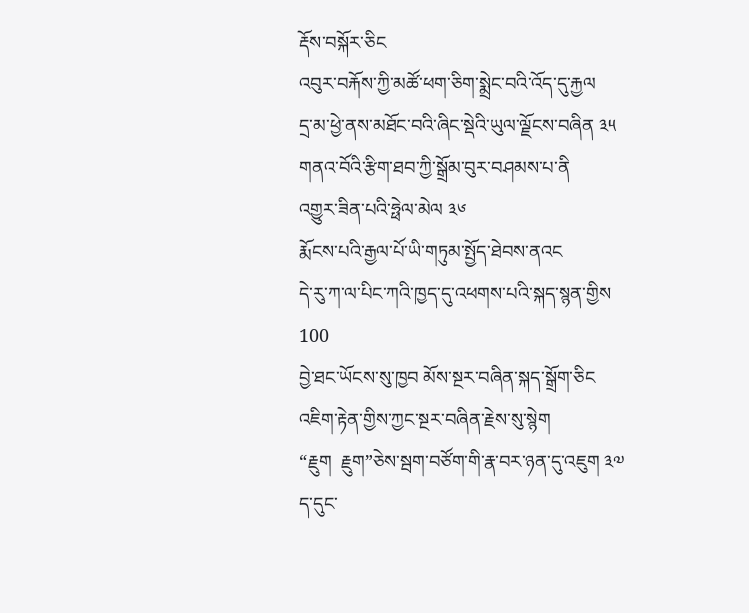རྡོས་བསྐོར་ཅིང
འབུར་བརྐོས་ཀྱི་མཚོ་ཕག་ཅིག་སྨྲེང་བའི་འོད་དུ་རྐྱལ
དྲ་མ་ཕྱེ་ནས་མཐོང་བའི་ཞིང་སྡེའི་ཡུལ་ལྗོངས་བཞིན ༣༥
གནའ་བོའི་རྩིག་ཐབ་ཀྱི་སྒྲོམ་བུར་བཤམས་པ་ནི
འགྱུར་ཟིན་པའི་ཧྥེལ་མེལ ༣༦
རྨོངས་པའི་རྒྱལ་པོ་ཡི་གཏུམ་སྤྱོད་ཐེབས་ནའང
དེ་རུ་ཀ་ལ་པིང་ཀའི་ཁྱད་དུ་འཕགས་པའི་སྐད་སྙན་གྱིས                                               100
བྱེ་ཐང་ཡོངས་སུ་ཁྱབ མོས་སྔར་བཞིན་སྐད་སྒྲོག་ཅིང
འཇིག་རྟེན་གྱིས་ཀྱང་སྔར་བཞིན་རྗེས་སུ་སྙེག
“རྗུག  རྗུག”ཅེས་སྦག་བཙོག་གི་རྣ་བར་ཉན་དུ་འཇུག ༣༧
ད་དུང་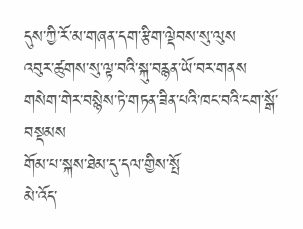དུས་ཀྱི་རོ་མ་གཞན་དག་རྩིག་ལྡེབས་སུ་ལུས
འབུར་ཚུགས་སུ་ལྟ་བའི་སྐུ་བརྙན་ཡོ་བར་གནས
གསེག་གེར་བསྙེས་ཏེ་གཏན་ཟིན་པའི་ཁང་བའི་ངག་སྒོ་བསྡམས
གོམ་པ་སྐས་ཐེམ་དུ་དལ་གྱིས་སྤོ
མེ་འོད་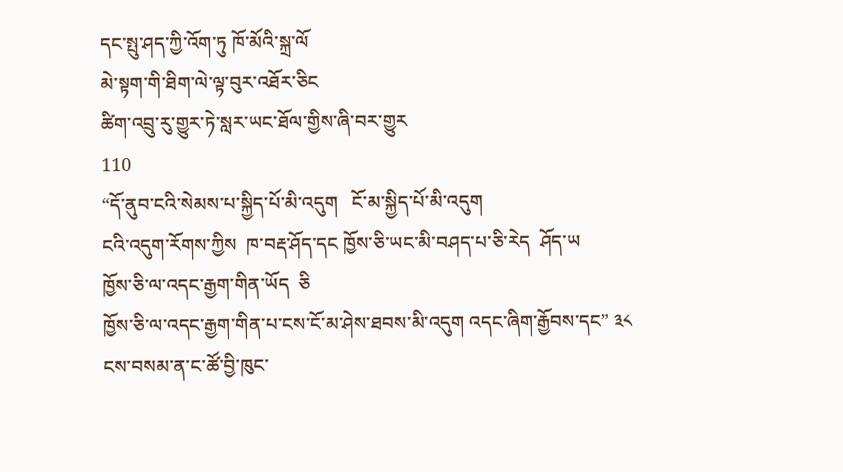དང་སྤུ་ཤད་ཀྱི་འོག་ཏུ ཁོ་མོའི་སྐྲ་ལོ
མེ་སྟག་གི་ཐིག་ལེ་ལྟ་བུར་འཐོར་ཅིང
ཚིག་འབྲུ་རུ་གྱུར་ཏེ་སླར་ཡང་ཐོལ་གྱིས་ཞི་བར་གྱུར                                                     110
“དོ་ནུབ་ངའི་སེམས་པ་སྐྱིད་པོ་མི་འདུག   ངོ་མ་སྐྱིད་པོ་མི་འདུག
ངའི་འདུག་རོགས་ཀྱིས  ཁ་བརྡ་ཤོད་དང ཁྱོས་ཅི་ཡང་མི་བཤད་པ་ཅི་རེད  ཤོད་ཡ
ཁྱོས་ཅི་ལ་འདང་རྒྱག་གིན་ཡོད  ཅི
ཁྱོས་ཅི་ལ་འདང་རྒྱག་གིན་པ་ངས་ངོ་མ་ཤེས་ཐབས་མི་འདུག འདང་ཞིག་རྒྱོབས་དང” ༣༨
ངས་བསམ་ན་ང་ཚོ་བྱི་ཁུང་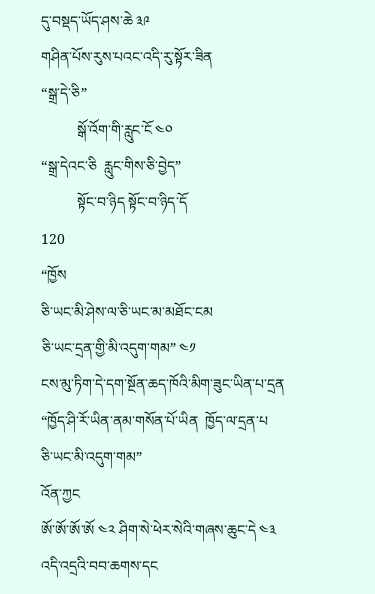དུ་བསྡད་ཡོད་ཤས་ཆེ ༣༩
གཤིན་པོས་རུས་པའང་འདི་རུ་སྟོར་ཟིན
“སྒྲ་དེ་ཅི”
          སྒོ་འོག་གི་རླུང་ངོ ༤༠
“སྒྲ་དེའང་ཅི  རླུང་གིས་ཅི་བྱེད”
          སྟོང་བ་ཉིད སྟོང་བ་ཉིད་དོ                                                120
“ཁྱོས
ཅི་ཡང་མི་ཤེས་ལ་ཅི་ཡང་མ་མཐོང་ངམ
ཅི་ཡང་དྲན་གྱི་མི་འདུག་གམ” ༤༡
ངས་མུ་ཏིག་དེ་དག་སྔོན་ཆད་ཁོའི་མིག་ཟུང་ཡིན་པ་དྲན
“ཁྱོད་ཤི་རོ་ཡིན་ནམ་གསོན་པོ་ཡིན  ཁྱོད་ལ་དྲན་པ
ཅི་ཡང་མི་འདུག་གམ”
འོན་ཀྱང
ཨོ་ཨོ་ཨོ་ཨོ ༤༢ ཤིག་སེ་ཕེར་སེའི་གཞས་ཆུང་དེ ༤༣
འདི་འདྲའི་བབ་ཆགས་དང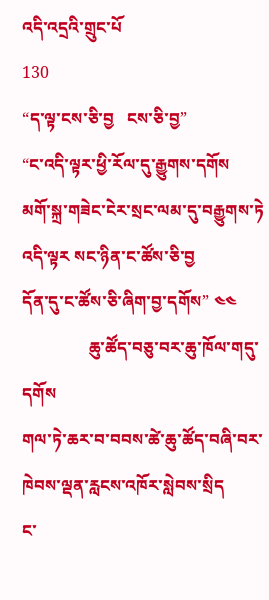འདི་འདྲའི་གྲུང་པོ                                                                                             130
“ད་ལྟ་ངས་ཅི་བྱ   ངས་ཅི་བྱ”
“ང་འདི་ལྟར་ཕྱི་རོལ་དུ་རྒྱུགས་དགོས
མགོ་སྐྲ་གཟེང་ངེར་སྲང་ལམ་དུ་བརྒྱུགས་ཏེ འདི་ལྟར སང་ཉིན་ང་ཚོས་ཅི་བྱ
དོན་དུ་ང་ཚོས་ཅི་ཞིག་བྱ་དགོས” ༤༤
                ཆུ་ཚོད་བཅུ་བར་ཆུ་ཁོལ་གདུ་དགོས
གལ་ཏེ་ཆར་བ་བབས་ཚེ་ཆུ་ཚོད་བཞི་བར་ཁེབས་ལྡན་རླངས་འཁོར་སླེབས་སྲིད
ང་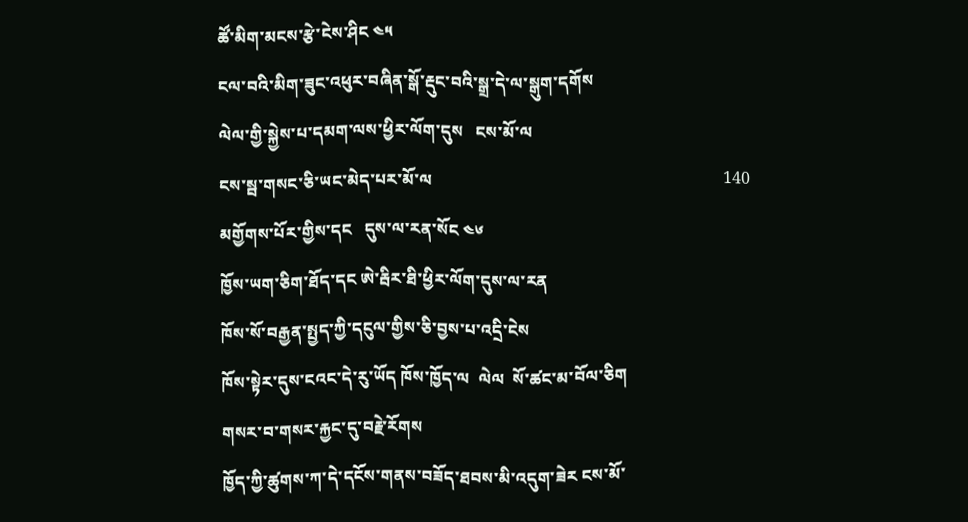ཚོ་མིག་མངས་རྩེ་ངེས་ཤིང ༤༥
ངལ་བའི་མིག་ཟུང་འཕུར་བཞིན་སྒོ་རྡུང་བའི་སྒྲ་དེ་ལ་སྒུག་དགོས
ལེལ་གྱི་སྐྱེས་པ་དམག་ལས་ཕྱིར་ལོག་དུས   ངས་མོ་ལ
ངས་སྦ་གསང་ཅི་ཡང་མེད་པར་མོ་ལ                                                                      140
མགྱོགས་པོར་གྱིས་དང   དུས་ལ་རན་སོང ༤༦
ཁྱོས་ཡག་ཅིག་ཐོད་དང ཨེ་རྦིར་ཐི་ཕྱིར་ལོག་དུས་ལ་རན
ཁོས་སོ་བརྒྱན་སྤྱད་ཀྱི་དངུལ་གྱིས་ཅི་བྱས་པ་འདྲི་ངེས
ཁོས་སྟེར་དུས་ངའང་དེ་རུ་ཡོད ཁོས་ཁྱོད་ལ  ལེལ  སོ་ཚང་མ་བོལ་ཅིག
གསར་བ་གསར་རྐྱང་དུ་བརྗེ་རོགས
ཁྱོད་ཀྱི་ཚུགས་ཀ་དེ་དངོས་གནས་བཟོད་ཐབས་མི་འདུག་ཟེར ངས་མོ་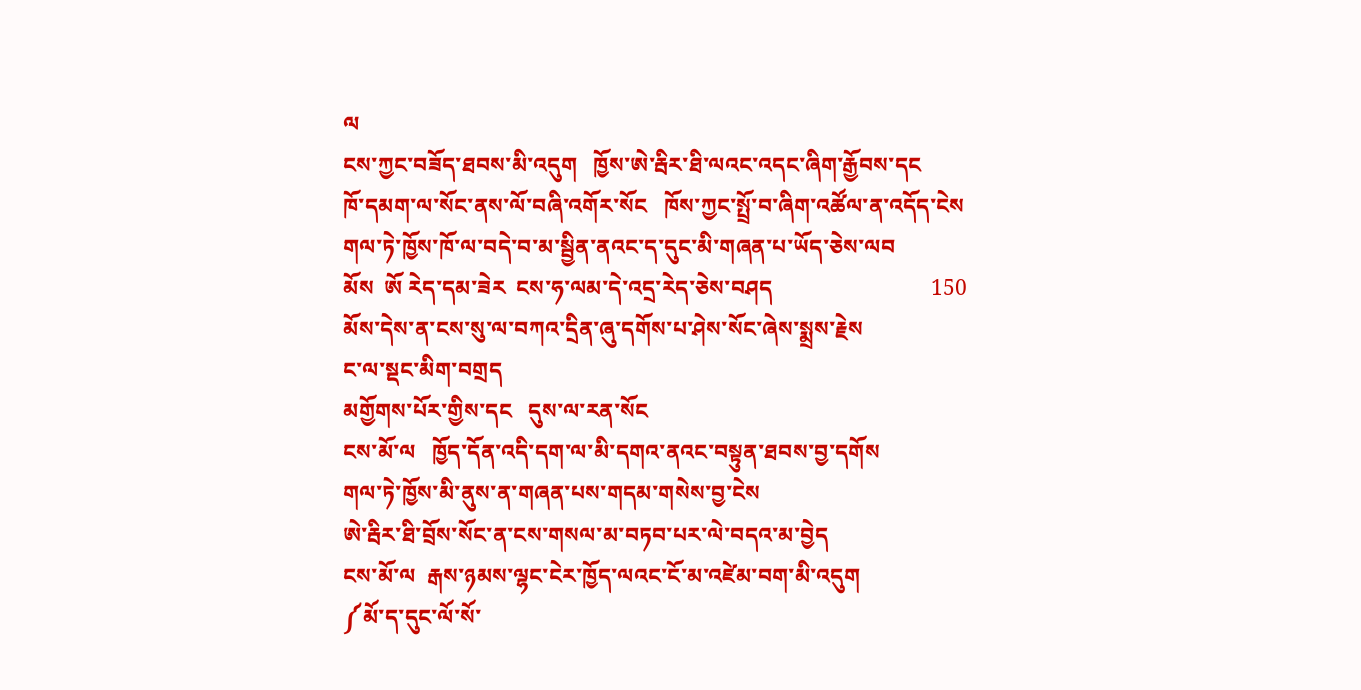ལ
ངས་ཀྱང་བཟོད་ཐབས་མི་འདུག   ཁྱོས་ཨེ་རྦིར་ཐི་ལའང་འདང་ཞིག་རྒྱོབས་དང
ཁོ་དམག་ལ་སོང་ནས་ལོ་བཞི་འགོར་སོང   ཁོས་ཀྱང་སྤྲོ་བ་ཞིག་འཚོལ་ན་འདོད་ངེས
གལ་ཏེ་ཁྱོས་ཁོ་ལ་བདེ་བ་མ་སྦྱིན་ནའང་ད་དུང་མི་གཞན་པ་ཡོད་ཅེས་ལབ
མོས  ཨོ རེད་དམ་ཟེར  ངས་ཧ་ལམ་དེ་འདྲ་རེད་ཅེས་བཤད                             150
མོས་དེས་ན་ངས་སུ་ལ་བཀའ་དྲིན་ཞུ་དགོས་པ་ཤེས་སོང་ཞེས་སྨྲས་རྗེས
ང་ལ་སྡང་མིག་བགྲད
མགྱོགས་པོར་གྱིས་དང   དུས་ལ་རན་སོང
ངས་མོ་ལ   ཁྱོད་དོན་འདི་དག་ལ་མི་དགའ་ནའང་བསྟུན་ཐབས་བྱ་དགོས
གལ་ཏེ་ཁྱོས་མི་ནུས་ན་གཞན་པས་གདམ་གསེས་བྱ་ངེས
ཨེ་རྦིར་ཐི་བྲོས་སོང་ན་ངས་གསལ་མ་བཏབ་པར་ལེ་བདའ་མ་བྱེད
ངས་མོ་ལ  རྒས་ཉམས་ལྷང་ངེར་ཁྱོད་ལའང་ངོ་མ་འཛེམ་བག་མི་འདུག
༼མོ་ད་དུང་ལོ་སོ་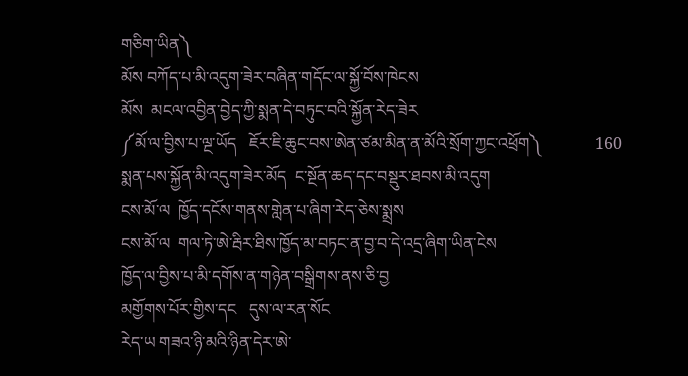གཅིག་ཡིན༽
མོས བཀོད་པ་མི་འདུག་ཟེར་བཞིན་གདོང་ལ་སྐྱོ་བོས་ཁེངས
མོས  མངལ་འབྱིན་བྱེད་ཀྱི་སྨན་དེ་བཏུང་བའི་སྐྱོན་རེད་ཟེར
༼མོ་ལ་བྱིས་པ་ལྔ་ཡོད   ཇོར་ཇི་ཆུང་བས་ཨེན་ཙམ་མིན་ན་མོའི་སྲོག་ཀྱང་འཕྲོག༽             160
སྨན་པས་སྐྱོན་མི་འདུག་ཟེར་མོད  ང་སྔོན་ཆད་དང་བསྡུར་ཐབས་མི་འདུག
ངས་མོ་ལ  ཁྱོད་དངོས་གནས་གླེན་པ་ཞིག་རེད་ཅེས་སྨྲས
ངས་མོ་ལ  གལ་ཏེ་ཨེ་རྦིར་ཐིས་ཁྱོད་མ་བཏང་ན་བྱ་བ་དེ་འདྲ་ཞིག་ཡིན་ངེས
ཁྱོད་ལ་བྱིས་པ་མི་དགོས་ན་གཉེན་བསྒྲིགས་ནས་ཅི་བྱ
མགྱོགས་པོར་གྱིས་དང   དུས་ལ་རན་སོང
རེད་ཡ གཟའ་ཉི་མའི་ཉིན་དེར་ཨེ་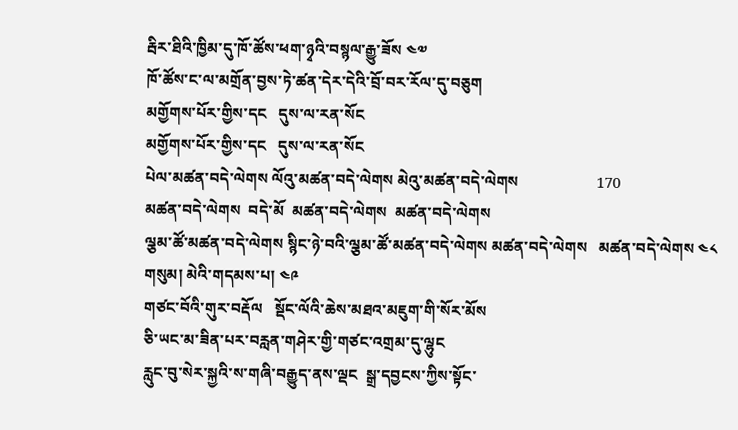རྦིར་ཐིའི་ཁྱིམ་དུ་ཁོ་ཚོས་ཕག་ཉྭའི་བསྙལ་རྒྱུ་ཟོས ༤༧
ཁོ་ཚོས་ང་ལ་མགྲོན་བྱས་ཏེ་ཚན་དེར་དེའི་བྲོ་བར་རོལ་དུ་བཅུག
མགྱོགས་པོར་གྱིས་དང   དུས་ལ་རན་སོང
མགྱོགས་པོར་གྱིས་དང   དུས་ལ་རན་སོང
པེལ་མཚན་བདེ་ལེགས ལོའུ་མཚན་བདེ་ལེགས མེའུ་མཚན་བདེ་ལེགས                    170
མཚན་བདེ་ལེགས  བདེ་མོ  མཚན་བདེ་ལེགས  མཚན་བདེ་ལེགས
ལྕམ་ཚོ་མཚན་བདེ་ལེགས སྙིང་ཉེ་བའི་ལྕམ་ཚོ་མཚན་བདེ་ལེགས མཚན་བདེ་ལེགས   མཚན་བདེ་ལེགས ༤༨
གསུམ། མེའི་གདམས་པ། ༤༩
གཙང་བོའི་གུར་བརྡོལ   སྡོང་ལོའི་ཆེས་མཐའ་མཇུག་གི་སོར་མོས
ཅི་ཡང་མ་ཟིན་པར་བརླན་གཤེར་གྱི་གཙང་འགྲམ་དུ་ལྷུང
རླུང་བུ་སེར་སྐྱའི་ས་གཞི་བརྒྱུད་ནས་ལྡང  སྒྲ་དབྱངས་ཀྱིས་སྟོང་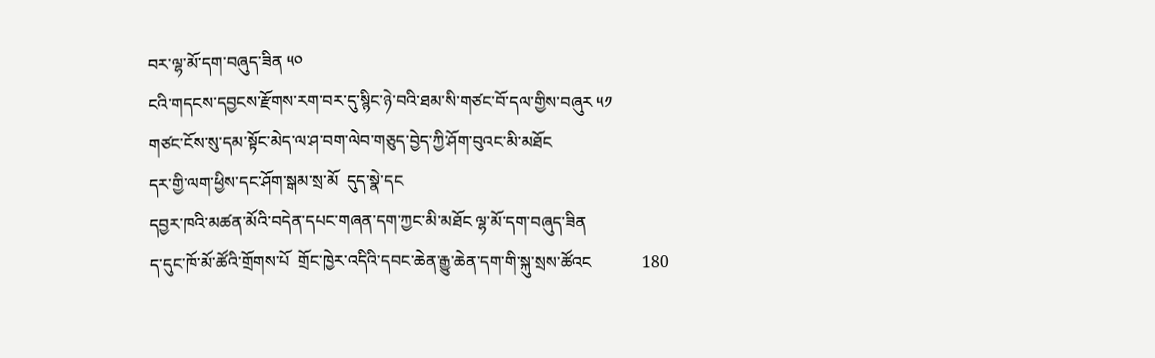བར་ལྷ་མོ་དག་བཞུད་ཟིན ༥༠
ངའི་གདངས་དབྱངས་རྫོགས་རག་བར་དུ་སྙིང་ཉེ་བའི་ཐམ་སི་གཙང་བོ་དལ་གྱིས་བཞུར ༥༡
གཙང་ངོས་སུ་དམ་སྟོང་མེད་ལ་ཤ་བག་ལེབ་གཅུད་བྱེད་ཀྱི་ཤོག་བུའང་མི་མཐོང
དར་གྱི་ལག་ཕྱིས་དང་ཤོག་སྒམ་སྲ་མོ  དུད་སྣེ་དང
དབྱར་ཁའི་མཚན་མོའི་བདེན་དཔང་གཞན་དག་ཀྱང་མི་མཐོང ལྷ་མོ་དག་བཞུད་ཟིན
ད་དུང་ཁོ་མོ་ཚོའི་གྲོགས་པོ  གྲོང་ཁྱེར་འདིའི་དབང་ཆེན་རྒྱུ་ཆེན་དག་གི་སྐུ་སྲས་ཚོའང            180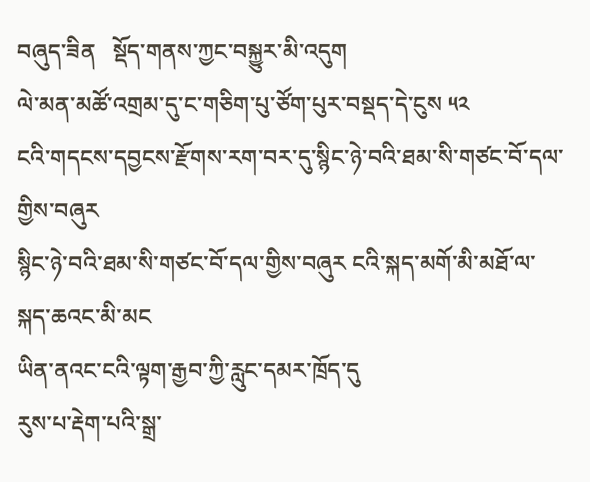བཞུད་ཟིན   སྡོད་གནས་ཀྱང་བསྐྱུར་མི་འདུག
ལེ་མན་མཚོ་འགྲམ་དུ་ང་གཅིག་པུ་ཙོག་པུར་བསྡད་དེ་ངུས ༥༢
ངའི་གདངས་དབྱངས་རྫོགས་རག་བར་དུ་སྙིང་ཉེ་བའི་ཐམ་སི་གཙང་བོ་དལ་གྱིས་བཞུར
སྙིང་ཉེ་བའི་ཐམ་སི་གཙང་བོ་དལ་གྱིས་བཞུར ངའི་སྐད་མགོ་མི་མཐོ་ལ་སྐད་ཆའང་མི་མང
ཡིན་ནའང་ངའི་ལྟག་རྒྱབ་ཀྱི་རླུང་དམར་ཁྲོད་དུ
རུས་པ་རྡེག་པའི་སྒྲ་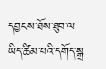དབྱངས་ཐོས་ཐུབ་ལ ཡིད་ཚིམ་པའི་དགོད་སྒྲ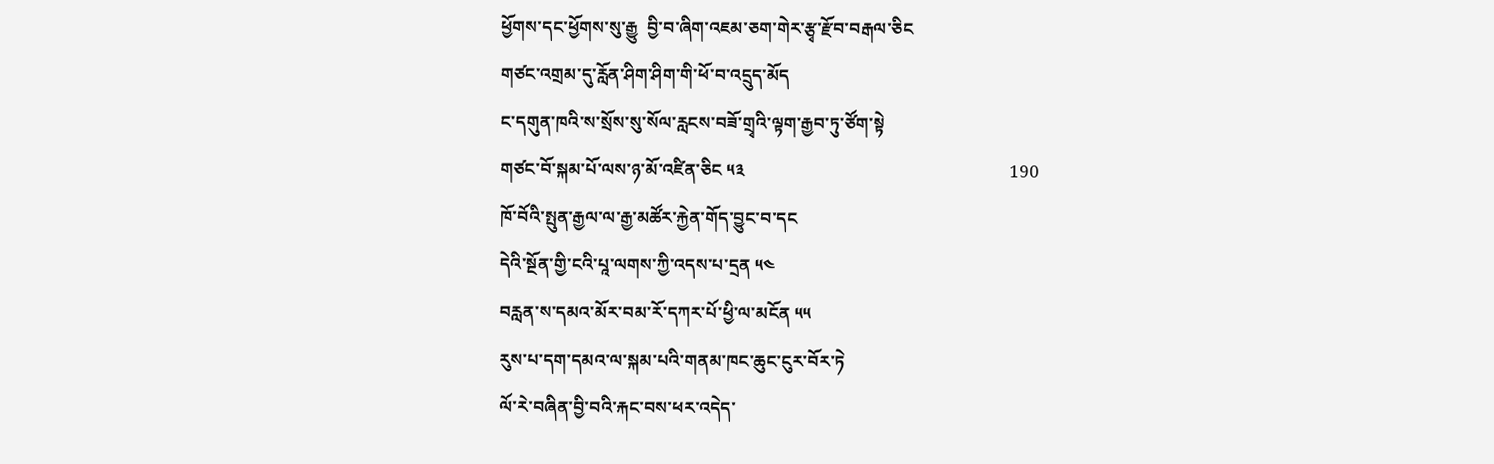ཕྱོགས་དང་ཕྱོགས་སུ་རྒྱུ  བྱི་བ་ཞིག་འཇམ་ཅག་གེར་རྩྭ་རྫོབ་བརྒལ་ཅིང
གཙང་འགྲམ་དུ་རློན་ཤིག་ཤིག་གི་ཕོ་བ་འདྲུད་མོད
ང་དགུན་ཁའི་ས་སྲོས་སུ་སོལ་རླངས་བཟོ་གྲྭའི་ལྟག་རྒྱབ་ཏུ་ཙོག་སྟེ
གཙང་བོ་སྐམ་པོ་ལས་ཉ་མོ་འཛིན་ཅིང ༥༣                                                            190
ཁོ་བོའི་སྤུན་རྒྱལ་ལ་རྒྱ་མཚོར་རྐྱེན་གོད་བྱུང་བ་དང
དེའི་སྔོན་གྱི་ངའི་པཱ་ལགས་ཀྱི་འདས་པ་དྲན ༥༤
བརླན་ས་དམའ་མོར་བམ་རོ་དཀར་པོ་ཕྱི་ལ་མངོན ༥༥
རུས་པ་དག་དམའ་ལ་སྐམ་པའི་གནམ་ཁང་ཆུང་ངུར་བོར་ཏེ
ལོ་རེ་བཞིན་བྱི་བའི་རྐང་བས་ཕར་འདེད་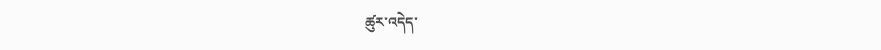ཚུར་འདེད་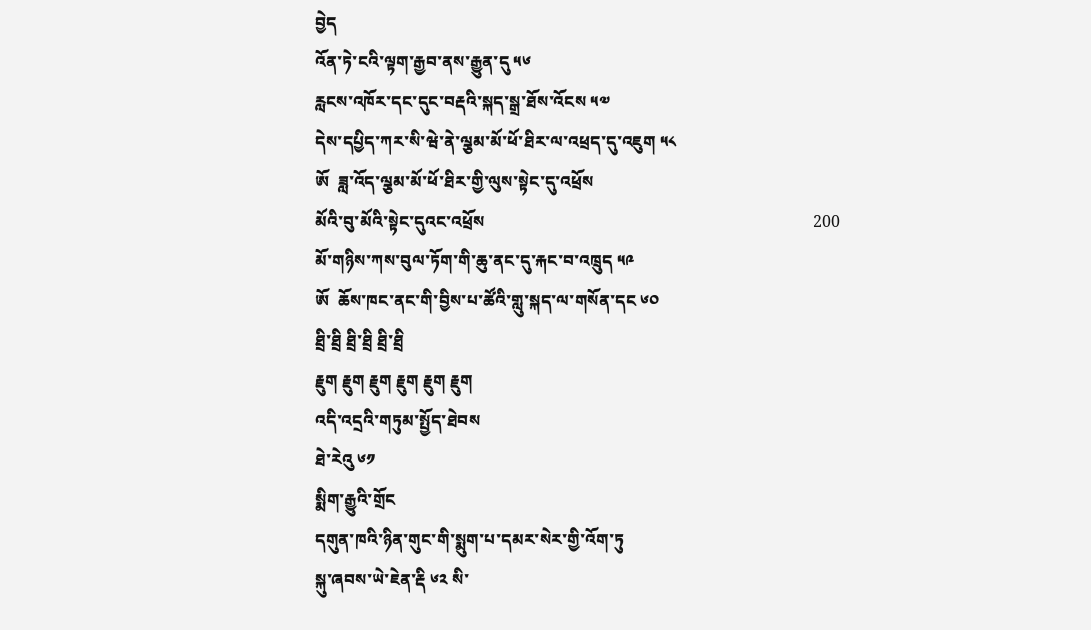བྱེད
འོན་ཏེ་ངའི་ལྟག་རྒྱབ་ནས་རྒྱུན་དུ ༥༦
རླངས་འཁོར་དང་དུང་བརྡའི་སྐད་སྒྲ་ཐོས་འོངས ༥༧
དེས་དཔྱིད་ཀར་སི་ཝེ་ནེ་ལྕམ་མོ་ཕོ་ཐིར་ལ་འཕྲད་དུ་འཇུག ༥༨
ཨོ  ཟླ་འོད་ལྕམ་མོ་ཕོ་ཐིར་གྱི་ལུས་སྟེང་དུ་འཕྲོས
མོའི་བུ་མོའི་སྟེང་དུའང་འཕྲོས                                                                               200
མོ་གཉིས་ཀས་བུལ་ཏོག་གི་ཆུ་ནང་དུ་རྐང་བ་འཁྲུད ༥༩
ཨོ  ཆོས་ཁང་ནང་གི་བྱིས་པ་ཚོའི་གླུ་སྐད་ལ་གསོན་དང ༦༠
ཐྲི་ཐྲི ཐྲི་ཐྲི ཐྲི་ཐྲི
རྗུག རྗུག རྗུག རྗུག རྗུག རྗུག
འདི་འདྲའི་གཏུམ་སྤྱོད་ཐེབས
ཐེ་རེའུ ༦༡
སྨིག་རྒྱུའི་གྲོང
དགུན་ཁའི་ཉིན་གུང་གི་སྨུག་པ་དམར་སེར་གྱི་འོག་ཏུ
སྐུ་ཞབས་ཡེ་ཇེན་རྡི ༦༢ སི་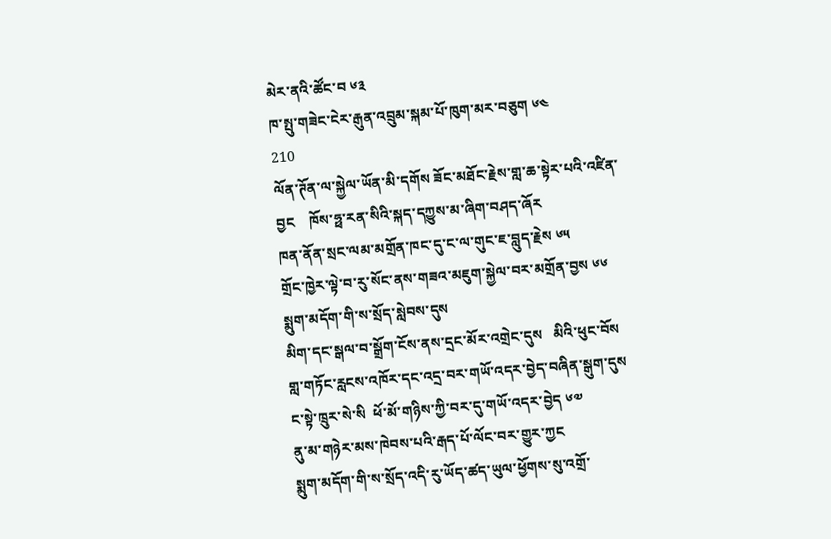མེར་ནའི་ཚོང་བ ༦༣
ཁ་སྤུ་གཟེང་ངེར་རྒུན་འབྲུམ་སྐམ་པོ་ཁུག་མར་བཅུག ༦༤                                            210
ལོན་ཊོན་ལ་སྐྱེལ་ཡོན་མི་དགོས ཟོང་མཐོང་རྗེས་གླ་ཆ་སྟེར་པའི་འཛིན་བྱང    ཁོས་ཧྥ་རན་སིའི་སྐད་དཀྱུས་མ་ཞིག་བཤད་ཞོར
ཁན་ནོན་སྲང་ལམ་མགྲོན་ཁང་དུ་ང་ལ་གུང་ཇ་བླུད་རྗེས ༦༥
གྲོང་ཁྱེར་ལྟེ་བ་རུ་སོང་ནས་གཟའ་མཇུག་སྐྱེལ་བར་མགྲོན་བྱས ༦༦
སྨུག་མདོག་གི་ས་སྲོད་སླེབས་དུས
མིག་དང་སྒལ་བ་སྒྲོག་ངོས་ནས་དྲང་མོར་འགྲེང་དུས   མིའི་ཕུང་བོས
གླ་གཏོང་རླངས་འཁོར་དང་འདྲ་བར་གཡོ་འདར་བྱེད་བཞིན་སྒུག་དུས
ང་སྟེ་ཁྲུར་སེ་སི  ཕོ་མོ་གཉིས་ཀྱི་བར་དུ་གཡོ་འདར་བྱེད ༦༧
ནུ་མ་གཉེར་མས་ཁེབས་པའི་རྒད་པོ་ལོང་བར་གྱུར་ཀྱང
སྨུག་མདོག་གི་ས་སྲོད་འདི་རུ་ཡོད་ཚད་ཡུལ་ཕྱོགས་སུ་འགྲོ་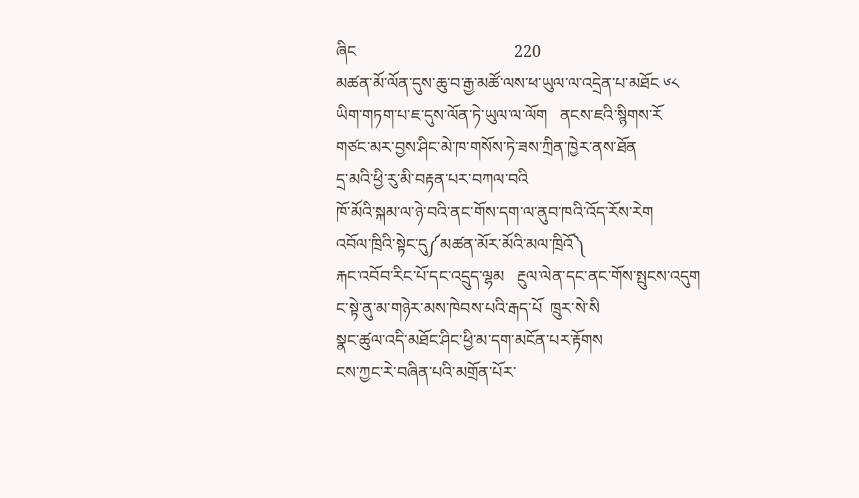ཞིང                                      220
མཚན་མོ་ལོན་དུས་ཆུ་བ་རྒྱ་མཚོ་ལས་ཕ་ཡུལ་ལ་འདྲེན་པ་མཐོང ༦༨
ཡིག་གཏག་པ་ཇ་དུས་ལོན་ཏེ་ཡུལ་ལ་ལོག   ནངས་ཇའི་སྙིགས་རོ
གཙང་མར་བྱས་ཤིང་མེ་ཁ་གསོས་ཏེ་ཟས་ཀྲིན་ཁྱེར་ནས་ཐོན
དྲ་མའི་ཕྱི་རུ་མི་བརྟན་པར་བཀལ་བའི
ཁོ་མོའི་སྐམ་ལ་ཉེ་བའི་ནང་གོས་དག་ལ་ནུབ་ཁའི་འོད་རོས་རེག
འབོལ་ཁྲིའི་སྟེང་དུ༼མཚན་མོར་མོའི་མལ་ཁྲིའོ༽
རྐང་འབོབ་རིང་པོ་དང་འདྲུད་ལྷམ   རྔུལ་ལེན་དང་ནང་གོས་སྤུངས་འདུག
ང་སྟེ་ནུ་མ་གཉེར་མས་ཁེབས་པའི་རྒད་པོ  ཁྲུར་སེ་སི
སྣང་ཚུལ་འདི་མཐོང་ཤིང་ཕྱི་མ་དག་མངོན་པར་རྟོགས
ངས་ཀྱང་རེ་བཞིན་པའི་མགྲོན་པོར་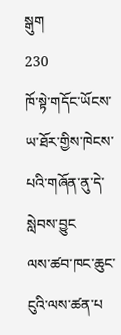སྒུག                                                                 230
ཁོ་སྟེ་གདོང་ཡོངས་ཡ་ཐོར་གྱིས་ཁེངས་པའི་གཞོན་ནུ་དེ་སླེབས་བྱུང
ལས་ཚབ་ཁང་ཆུང་ངུའི་ལས་ཚན་པ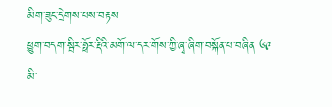མིག་ཟུང་དྲེགས་པས་བརྟས
ཕྱུག་བདག་སྦིར་ཧྥོར་རྡིའི་མགོ་ལ་དར་གོས་ཀྱི་ཞྭ་ཞིག་བསྐོན་པ་བཞིན ༦༩
མི་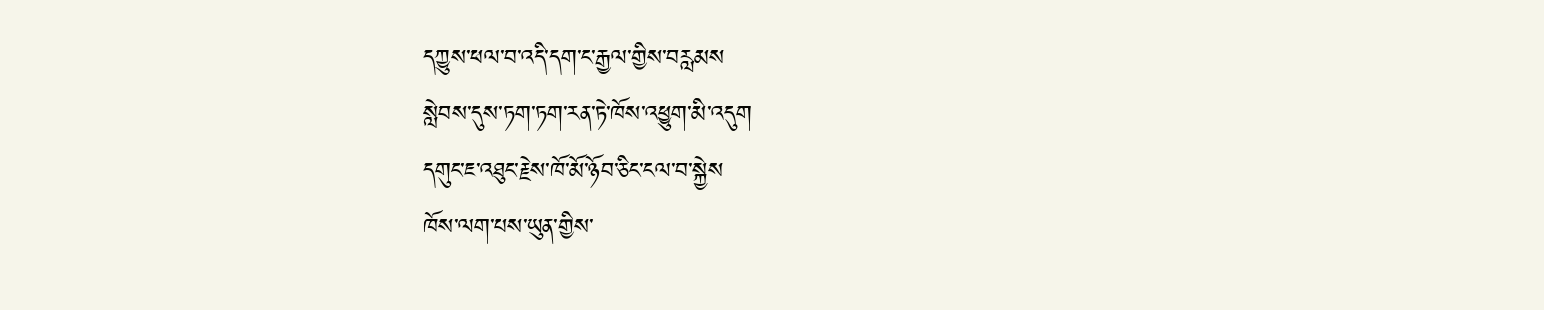དཀྱུས་ཕལ་བ་འདི་དག་ང་རྒྱལ་གྱིས་བརླམས
སླེབས་དུས་ཏག་ཏག་རན་ཏེ་ཁོས་འཕྱུག་མི་འདུག
དགུང་ཇ་འཐུང་རྗེས་ཁོ་མོ་ཉོབ་ཅིང་ངལ་བ་སྐྱེས
ཁོས་ལག་པས་ཡུན་གྱིས་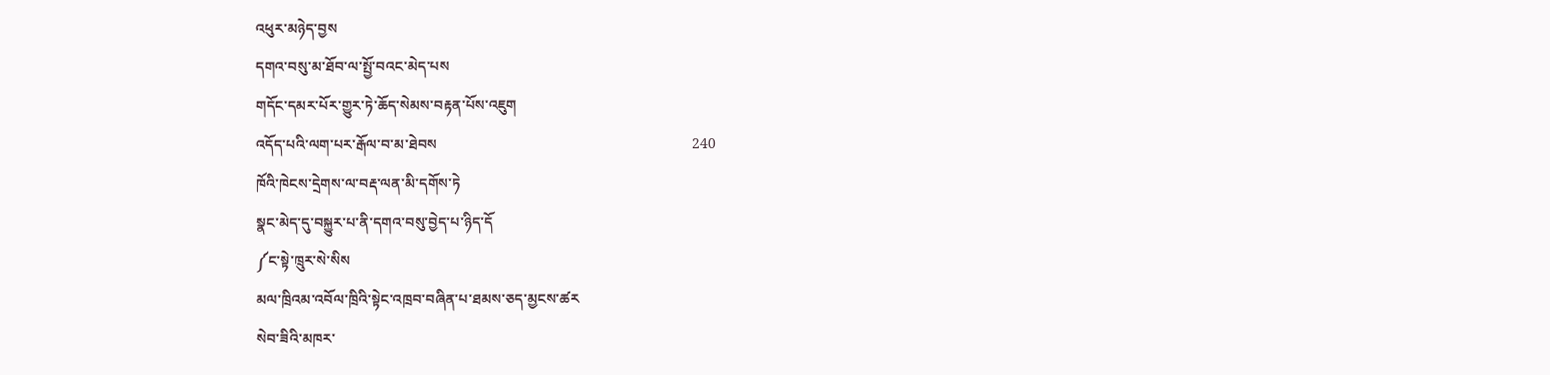འཕུར་མཉེད་བྱས
དགའ་བསུ་མ་ཐོབ་ལ་སྤྱོ་བའང་མེད་པས
གདོང་དམར་པོར་གྱུར་ཏེ་ཆོད་སེམས་བརྟན་པོས་འཇུག
འདོད་པའི་ལག་པར་རྒོལ་བ་མ་ཐེབས                                                                      240
ཁོའི་ཁེངས་དྲེགས་ལ་བརྡ་ལན་མི་དགོས་ཏེ
སྣང་མེད་དུ་བསྐྱུར་པ་ནི་དགའ་བསུ་བྱེད་པ་ཉིད་དོ
༼ང་སྟེ་ཁྲུར་སེ་སིས
མལ་ཁྲིའམ་འབོལ་ཁྲིའི་སྟེང་འཁྲབ་བཞིན་པ་ཐམས་ཅད་མྱངས་ཚར
སེབ་ཟིའི་མཁར་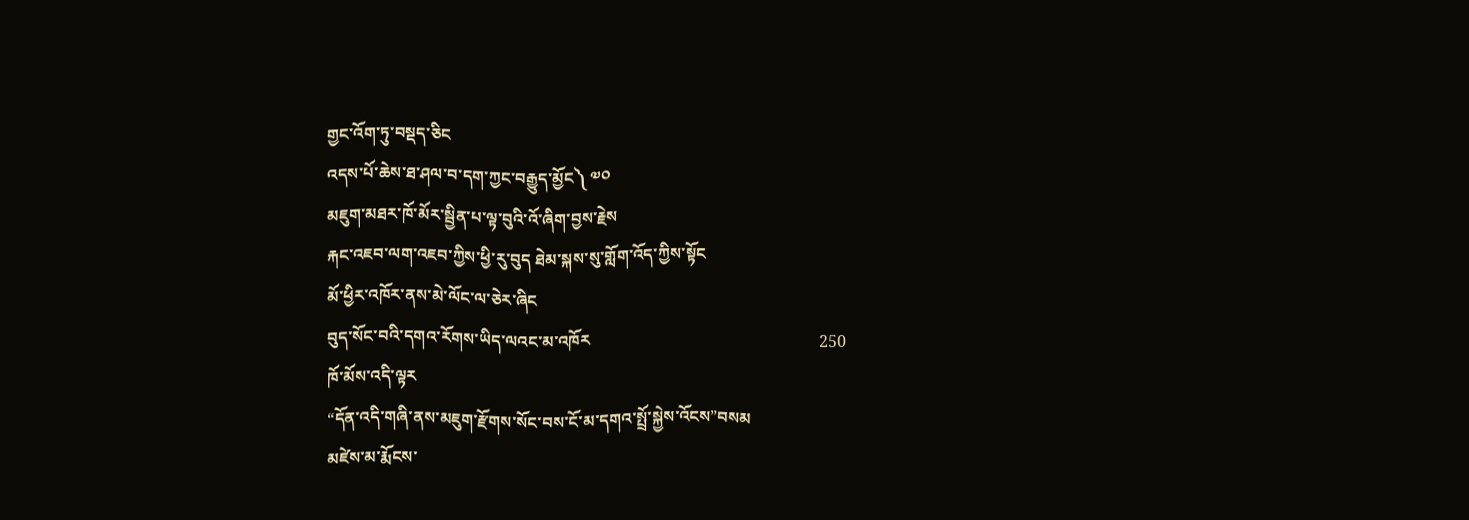གྱང་འོག་ཏུ་བསྡད་ཅིང
འདས་པོ་ཆེས་ཐ་ཤལ་བ་དག་ཀྱང་བརྒྱུད་མྱོང༽ ༧༠
མཇུག་མཐར་ཁོ་མོར་སྦྱིན་པ་ལྟ་བུའི་འོ་ཞིག་བྱས་རྗེས
རྐང་འཇབ་ལག་འཇབ་ཀྱིས་ཕྱི་རུ་བུད ཐེམ་སྐས་སུ་གློག་འོད་ཀྱིས་སྟོང
མོ་ཕྱིར་འཁོར་ནས་མེ་ལོང་ལ་ཅེར་ཞིང
བུད་སོང་བའི་དགའ་རོགས་ཡིད་ལའང་མ་འཁོར                                                       250
ཁོ་མོས་འདི་ལྟར
“དོན་འདི་གཞི་ནས་མཇུག་རྫོགས་སོང་བས་ངོ་མ་དགའ་སྤྲོ་སྐྱེས་འོངས”བསམ
མཛེས་མ་རྨོངས་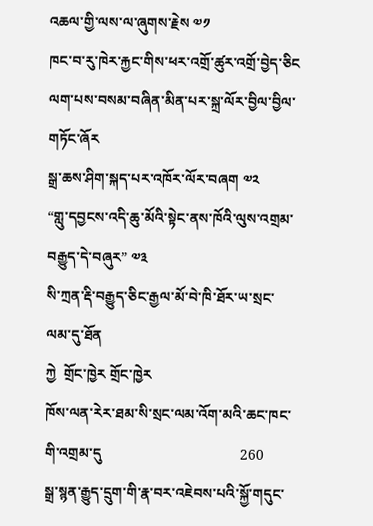འཆལ་གྱི་ལས་ལ་ཞུགས་རྗེས ༧༡
ཁང་བ་རུ་ཁེར་རྐྱང་གིས་ཕར་འགྲོ་ཚུར་འགྲོ་བྱེད་ཅིང
ལག་པས་བསམ་བཞིན་མིན་པར་སྐྲ་ལོར་བྱིལ་བྱིལ་གཏོང་ཞོར
སྒྲ་ཆས་ཤིག་སྐད་པར་འཁོར་ལོར་བཞག ༧༢
“གླུ་དབྱངས་འདི་ཆུ་མོའི་སྟེང་ནས་ཁོའི་ལུས་འགྲམ་བརྒྱུད་དེ་བཞུར” ༧༣
སི་ཀྲན་རྡི་བརྒྱུད་ཅིང་རྒྱལ་མོ་བེ་ཁི་ཐོར་ཡ་སྲང་ལམ་དུ་ཐོན
ཀྱེ  གྲོང་ཁྱེར གྲོང་ཁྱེར
ཁོས་ལན་རེར་ཐམ་སི་སྲང་ལམ་འོག་མའི་ཆང་ཁང་གི་འགྲམ་དུ                                      260
སྒྲ་སྙན་རྒྱུད་དྲུག་གི་རྣ་བར་འཇེབས་པའི་སྐྱོ་གདུང་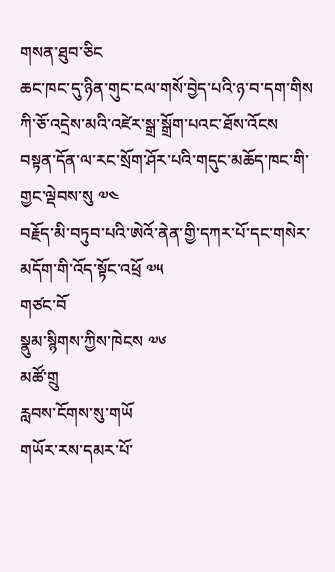གསན་ཐུབ་ཅིང
ཆང་ཁང་དུ་ཉིན་གུང་ངལ་གསོ་བྱེད་པའི་ཉ་བ་དག་གིས
ཀི་ཅོ་འདྲེས་མའི་འཛེར་སྒྲ་སྒྲོག་པའང་ཐོས་འོངས
བསྟན་དོན་ལ་རང་སྲོག་ཤོར་པའི་གདུང་མཆོད་ཁང་གི་གྱང་ལྡེབས་སུ ༧༤
བརྗོད་མི་བཏུབ་པའི་ཨེའོ་ནེན་གྱི་དཀར་པོ་དང་གསེར་མདོག་གི་འོད་སྟོང་འཕྲོ ༧༥
གཙང་བོ
སྣུམ་སྙིགས་ཀྱིས་ཁེངས ༧༦
མཚོ་གྲུ
རླབས་ངོགས་སུ་གཡོ
གཡོར་རས་དམར་པོ་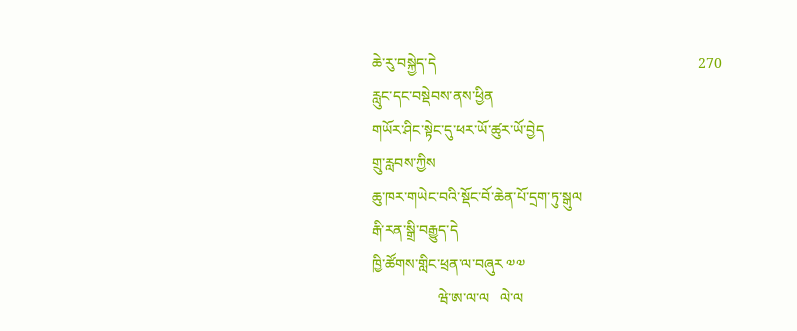ཆེ་རུ་བསྐྱེད་དེ                                                                        270
རླུང་དང་བསྡེབས་ནས་ཕྱིན
གཡོར་ཤིང་སྟེང་དུ་ཕར་ཡོ་ཚུར་ཡོ་བྱེད
གྲུ་རླབས་ཀྱིས
ཆུ་ཁར་གཡེང་བའི་སྡོང་བོ་ཆེན་པོ་དྲག་ཏུ་སྒུལ
རྒི་རན་སྒྲི་བརྒྱུད་དེ
ཁྱི་ཚོགས་གླིང་ཕྲན་ལ་བཞུར ༧༧
                  ཝེ་ཨ་ལ་ལ   ལེ་ལ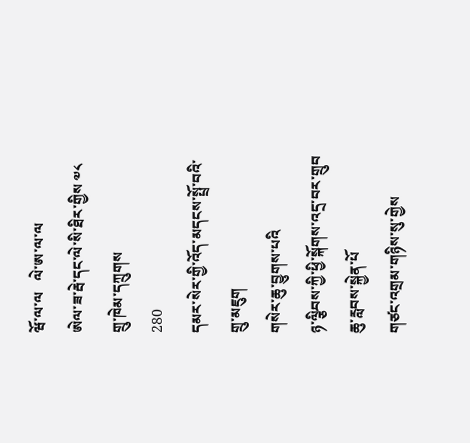ཝོ་ལ་ལ   ལེ་ཨ་ལ་ལ
ཨེལ་ཟ་རྦེ་དང་ལེ་སི་ཐིར་གྱིས ༧༨
གྲུ་ཁེམ་དཀྲུགས                                                                                                280
དམར་སེར་གྱི་འོད་མདངས་སྤྲོ་བའི་གྲུ་མཇུག
གསེར་ཆུ་བྱུགས་པའི
ཉ་ལྩིབས་ཀྱི་ཕྱི་སྐོགས་འདྲ་བར་གྲུབ
ཆུ་རླབས་སྐྱེན་པོ
གཙང་འགྲམ་གཉིས་སུ་གྱེས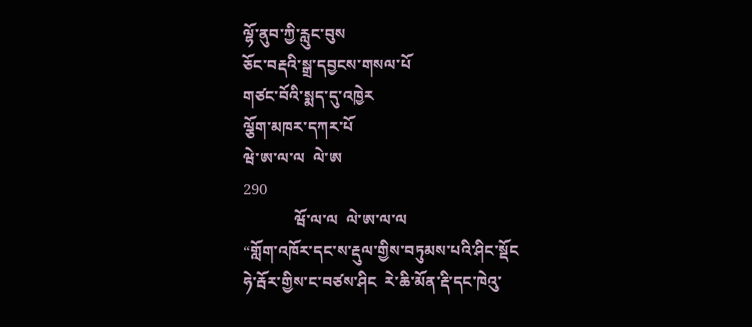ལྷོ་ནུབ་ཀྱི་རླུང་བུས
ཅོང་བརྡའི་སྒྲ་དབྱངས་གསལ་པོ
གཙང་བོའི་སྨད་དུ་འཁྱེར
ལྕོག་མཁར་དཀར་པོ
ཝེ་ཨ་ལ་ལ  ལེ་ཨ                                                                                          290
             ཝོ་ལ་ལ  ལེ་ཨ་ལ་ལ
“གློག་འཁོར་དང་ས་རྡུལ་གྱིས་བཏུམས་པའི་ཤིང་སྡོང
ཧེ་རྦོར་གྱིས་ང་བཙས་ཤིང  རེ་ཆི་མོན་རྡི་དང་ཁེའུ་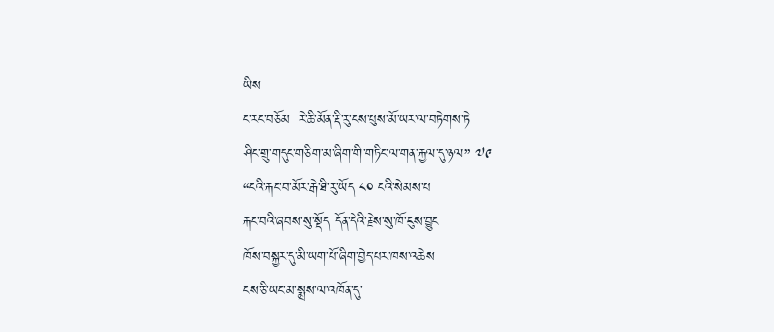ཡིས
ང་རང་བཅོམ  རེ་ཆི་མོན་རྡི་རུ་ངས་པུས་མོ་ཡར་ལ་བཏེགས་ཏེ
ཤིང་གྲུ་གདུང་གཅིག་མ་ཞིག་གི་གཏིང་ལ་གན་རྐྱལ་དུ་ཉལ” ༧༩
“ངའི་རྐང་བ་མོར་རྒེ་ཐི་རུ་ཡོད ༨༠ ངའི་སེམས་པ
རྐང་བའི་ཞབས་སུ་སྡོད དོན་དེའི་རྗེས་སུ་ཁོ་ངུས་བྱུང
ཁོས་བསྐྱར་དུ་མི་ཡག་པོ་ཞིག་བྱེད་པར་ཁས་འཆེས
ངས་ཅི་ཡང་མ་སྨྲས་ལ་འཁོན་དུ་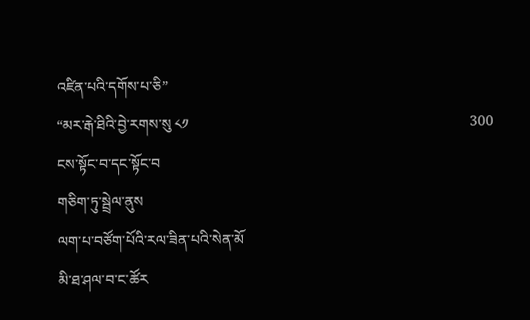འཛིན་པའི་དགོས་པ་ཅི”
“མར་རྒེ་ཐིའི་བྱེ་རགས་སུ ༨༡                                                                             300
ངས་སྟོང་བ་དང་སྟོང་བ
གཅིག་ཏུ་སྦྲེལ་ནུས
ལག་པ་བཙོག་པོའི་རལ་ཟིན་པའི་སེན་མོ
མི་ཐ་ཤལ་བ་ང་ཚོར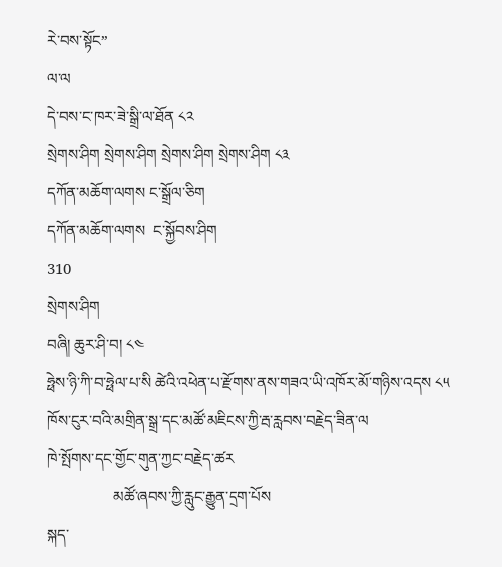རེ་བས་སྟོང”
ལ་ལ
དེ་བས་ང་ཁར་ཟེ་སྒྲི་ལ་ཐོན ༨༢
སྲེགས་ཤིག སྲེགས་ཤིག སྲེགས་ཤིག སྲེགས་ཤིག ༨༣
དཀོན་མཆོག་ལགས ང་སྒྲོལ་ཅིག
དཀོན་མཆོག་ལགས  ང་སྐྱོབས་ཤིག                                                                    310
སྲེགས་ཤིག
བཞི། ཆུར་ཤི་བ། ༨༤
ཧྥེས་ཉི་ཀི་བ་ཧྥེལ་པ་སི ཚེའི་འཕེན་པ་རྫོགས་ནས་གཟའ་ཡི་འཁོར་མོ་གཉིས་འདས ༨༥
ཁོས་ངུར་བའི་མགྲིན་སྒྲ་དང་མཚོ་མཇིངས་ཀྱི་རྦ་རླབས་བརྗེད་ཟིན་ལ
ཁེ་སྤོགས་དང་གྱོང་གུན་ཀྱང་བརྗེད་ཚར
                 མཚོ་ཞབས་ཀྱི་རླུང་རྒྱུན་དྲག་པོས
སྐད་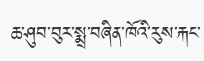ཆ་ཤུབ་བུར་སྨྲ་བཞིན་ཁོའི་རུས་རྐང་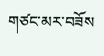གཙང་མར་བཟོས